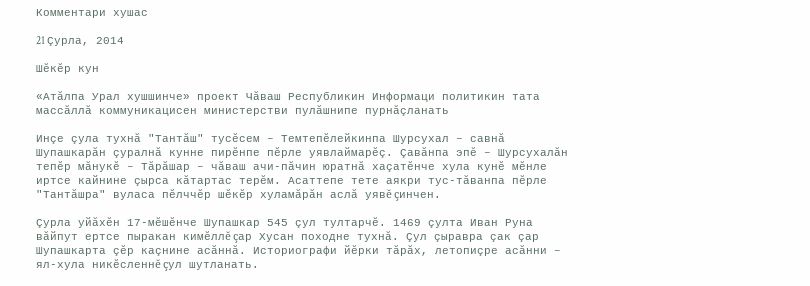Комментари хушас

21 Çурла, 2014

Шĕкĕр кун

«Атăлпа Урал хушшинче» проект Чăваш Республикин Информаци политикин тата массăллă коммуникацисен министерстви пулăшнипе пурнăçланать

Инçе çула тухнă "Тантăш" тусĕсем – Темтепĕлейкинпа Шурсухал – савнă Шупашкарăн çуралнă кунне пирĕнпе пĕрле уявлаймарĕç. Çавăнпа эпĕ – Шурсухалăн тепĕр мăнукĕ – Тăрăшар – чăваш ачи-пăчин юратнă хаçатĕнче хула кунĕ мĕнле иртсе кайнине çырса кăтартас терĕм. Асаттепе тете аякри тус-тăванпа пĕрле "Тантăшра" вуласа пĕлччĕр шĕкĕр хуламăрăн аслă уявĕ çинчен.

Çурла уйăхĕн 17-мĕшĕнче Шупашкар 545 çул тултарчĕ. 1469 çулта Иван Руна вăйпут ертсе пыракан кимĕллĕ çар Хусан походне тухнă. Çул çыравра çак çар Шупашкарта çĕр каçнине асăннă. Историографи йĕрки тăрăх, летопиçре асăнни – ял-хула никĕсленнĕ çул шутланать.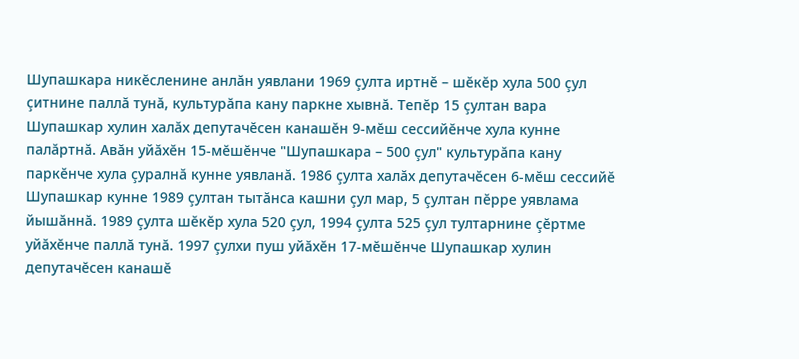Шупашкара никĕсленине анлăн уявлани 1969 çулта иртнĕ – шĕкĕр хула 500 çул çитнине паллă тунă, культурăпа кану паркне хывнă. Тепĕр 15 çултан вара Шупашкар хулин халăх депутачĕсен канашĕн 9-мĕш сессийĕнче хула кунне палăртнă. Авăн уйăхĕн 15-мĕшĕнче "Шупашкара – 500 çул" культурăпа кану паркĕнче хула çуралнă кунне уявланă. 1986 çулта халăх депутачĕсен 6-мĕш сессийĕ Шупашкар кунне 1989 çултан тытăнса кашни çул мар, 5 çултан пĕрре уявлама йышăннă. 1989 çулта шĕкĕр хула 520 çул, 1994 çулта 525 çул тултарнине çĕртме уйăхĕнче паллă тунă. 1997 çулхи пуш уйăхĕн 17-мĕшĕнче Шупашкар хулин депутачĕсен канашĕ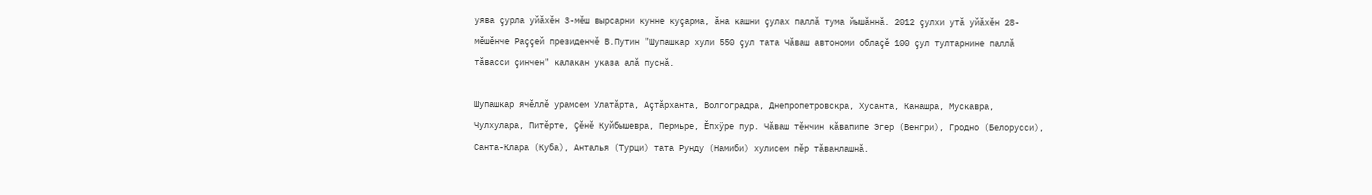уява çурла уйăхĕн 3-мĕш вырсарни кунне куçарма, ăна кашни çулах паллă тума йышăннă. 2012 çулхи утă уйăхĕн 28-мĕшĕнче Раççей президенчĕ В.Путин "Шупашкар хули 550 çул тата Чăваш автономи облаçĕ 100 çул тултарнине паллă тăвасси çинчен" калакан указа алă пуснă.

Шупашкар ячĕллĕ урамсем Улатăрта, Аçтăрханта, Волгоградра, Днепропетровскра, Хусанта, Канашра, Мускавра, Чулхулара, Питĕрте, Çĕнĕ Куйбышевра, Пермьре, Ĕпхÿре пур. Чăваш тĕнчин кăвапипе Эгер (Венгри), Гродно (Белорусси), Санта-Клара (Куба), Анталья (Турци) тата Рунду (Намиби) хулисем пĕр тăванлашнă.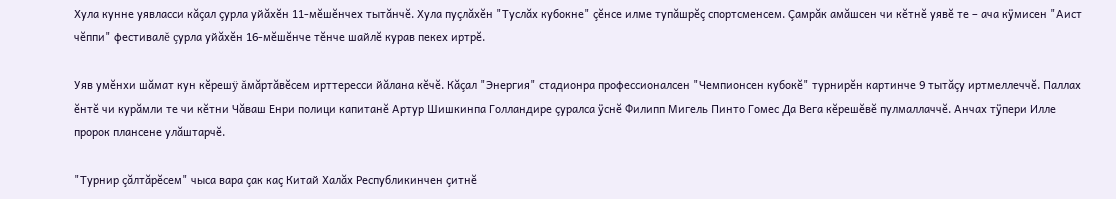Хула кунне уявласси кăçал çурла уйăхĕн 11-мĕшĕнчех тытăнчĕ. Хула пуçлăхĕн "Туслăх кубокне" çĕнсе илме тупăшрĕç спортсменсем. Çамрăк амăшсен чи кĕтнĕ уявĕ те – ача кÿмисен "Аист чĕппи" фестивалĕ çурла уйăхĕн 16-мĕшĕнче тĕнче шайлĕ курав пекех иртрĕ.

Уяв умĕнхи шăмат кун кĕрешÿ ăмăртăвĕсем ирттересси йăлана кĕчĕ. Кăçал "Энергия" стадионра профессионалсен "Чемпионсен кубокĕ" турнирĕн картинче 9 тытăçу иртмеллеччĕ. Паллах ĕнтĕ чи курăмли те чи кĕтни Чăваш Енри полици капитанĕ Артур Шишкинпа Голландире çуралса ÿснĕ Филипп Мигель Пинто Гомес Да Вега кĕрешĕвĕ пулмаллаччĕ. Анчах тÿпери Илле пророк плансене улăштарчĕ.

"Турнир çăлтăрĕсем" чыса вара çак каç Китай Халăх Республикинчен çитнĕ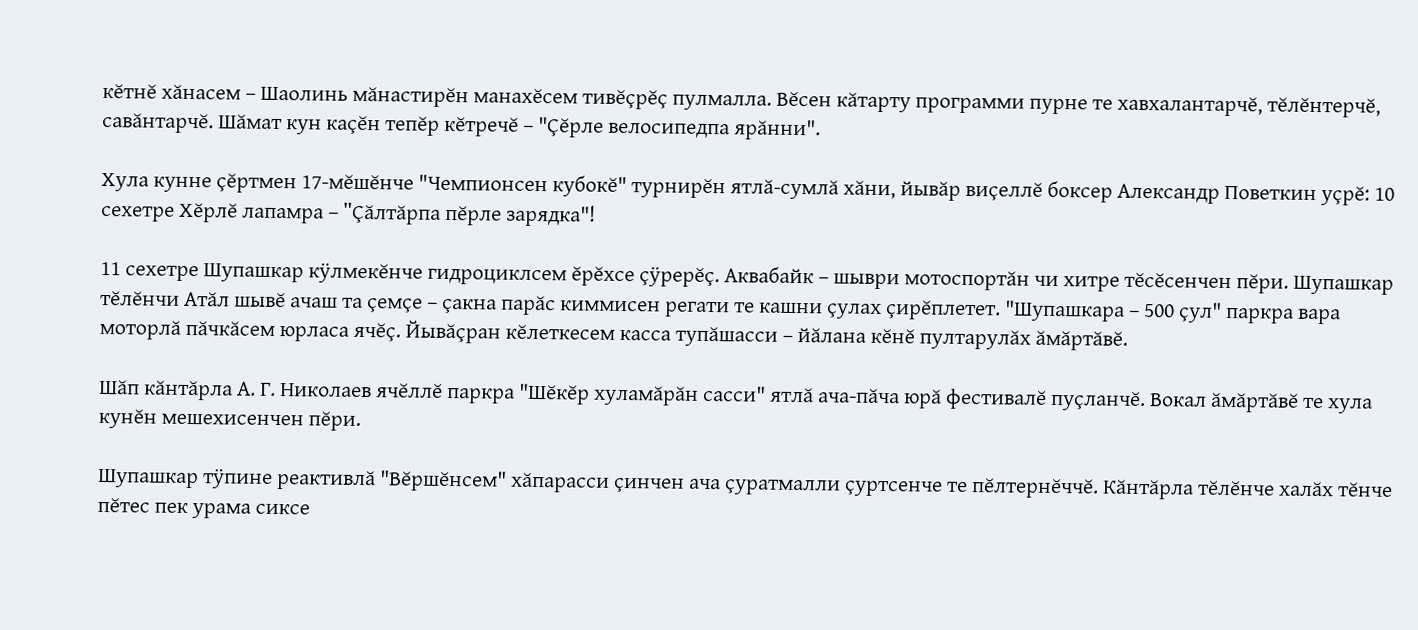кĕтнĕ хăнасем – Шаолинь мăнастирĕн манахĕсем тивĕçрĕç пулмалла. Вĕсен кăтарту программи пурне те хавхалантарчĕ, тĕлĕнтерчĕ, савăнтарчĕ. Шăмат кун каçĕн тепĕр кĕтречĕ – "Çĕрле велосипедпа ярăнни".

Хула кунне çĕртмен 17-мĕшĕнче "Чемпионсен кубокĕ" турнирĕн ятлă-сумлă хăни, йывăр виçеллĕ боксер Александр Поветкин уçрĕ: 10 сехетре Хĕрлĕ лапамра – "Çăлтăрпа пĕрле зарядка"!

11 сехетре Шупашкар кÿлмекĕнче гидроциклсем ĕрĕхсе çÿрерĕç. Аквабайк – шыври мотоспортăн чи хитре тĕсĕсенчен пĕри. Шупашкар тĕлĕнчи Атăл шывĕ ачаш та çемçе – çакна парăс киммисен регати те кашни çулах çирĕплетет. "Шупашкара – 500 çул" паркра вара моторлă пăчкăсем юрласа ячĕç. Йывăçран кĕлеткесем касса тупăшасси – йăлана кĕнĕ пултарулăх ăмăртăвĕ.

Шăп кăнтăрла А. Г. Николаев ячĕллĕ паркра "Шĕкĕр хуламăрăн сасси" ятлă ача-пăча юрă фестивалĕ пуçланчĕ. Вокал ăмăртăвĕ те хула кунĕн мешехисенчен пĕри.

Шупашкар тÿпине реактивлă "Вĕршĕнсем" хăпарасси çинчен ача çуратмалли çуртсенче те пĕлтернĕччĕ. Кăнтăрла тĕлĕнче халăх тĕнче пĕтес пек урама сиксе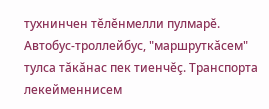тухнинчен тĕлĕнмелли пулмарĕ. Автобус-троллейбус, "маршруткăсем" тулса тăкăнас пек тиенчĕç. Транспорта лекейменнисем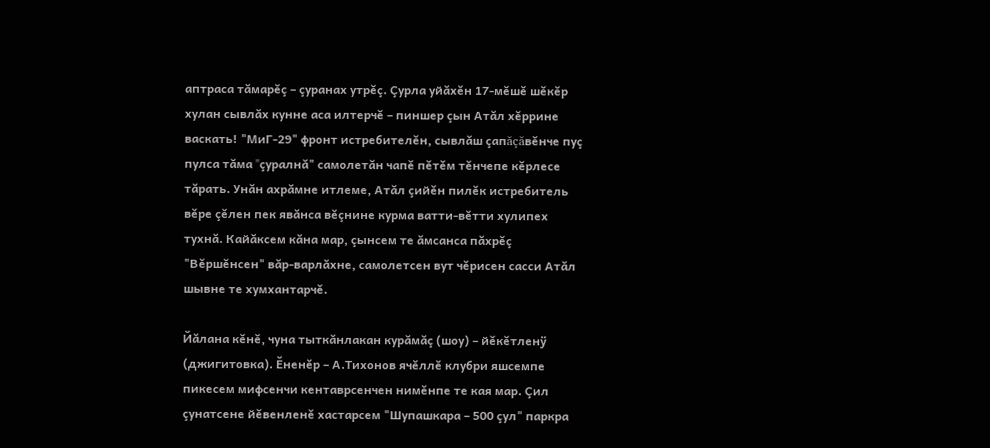аптраса тăмарĕç – çуранах утрĕç. Çурла уйăхĕн 17-мĕшĕ шĕкĕр хулан сывлăх кунне аса илтерчĕ – пиншер çын Атăл хĕррине васкать! "МиГ-29" фронт истребителĕн, сывлăш çапăçăвĕнче пуç пулса тăма "çуралнă" самолетăн чапĕ пĕтĕм тĕнчепе кĕрлесе тăрать. Унăн ахрăмне итлеме, Атăл çийĕн пилĕк истребитель вĕре çĕлен пек явăнса вĕçнине курма ватти-вĕтти хулипех тухнă. Кайăксем кăна мар, çынсем те ăмсанса пăхрĕç "Вĕршĕнсен" вăр-варлăхне, самолетсен вут чĕрисен сасси Атăл шывне те хумхантарчĕ.

Йăлана кĕнĕ, чуна тыткăнлакан курăмăç (шоу) – йĕкĕтленÿ (джигитовка). Ĕненĕр – А.Тихонов ячĕллĕ клубри яшсемпе пикесем мифсенчи кентаврсенчен нимĕнпе те кая мар. Çил çунатсене йĕвенленĕ хастарсем "Шупашкара – 500 çул" паркра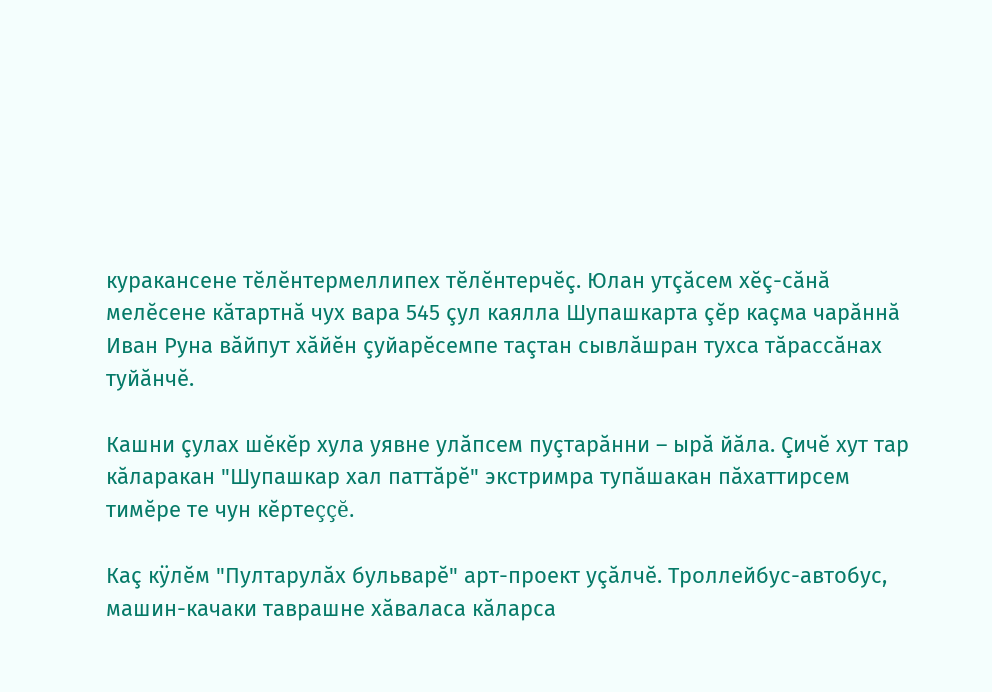куракансене тĕлĕнтермеллипех тĕлĕнтерчĕç. Юлан утçăсем хĕç-сăнă мелĕсене кăтартнă чух вара 545 çул каялла Шупашкарта çĕр каçма чарăннă Иван Руна вăйпут хăйĕн çуйарĕсемпе таçтан сывлăшран тухса тăрассăнах туйăнчĕ.

Кашни çулах шĕкĕр хула уявне улăпсем пуçтарăнни – ырă йăла. Çичĕ хут тар кăларакан "Шупашкар хал паттăрĕ" экстримра тупăшакан пăхаттирсем тимĕре те чун кĕртеççĕ.

Каç кÿлĕм "Пултарулăх бульварĕ" арт-проект уçăлчĕ. Троллейбус-автобус, машин-качаки таврашне хăваласа кăларса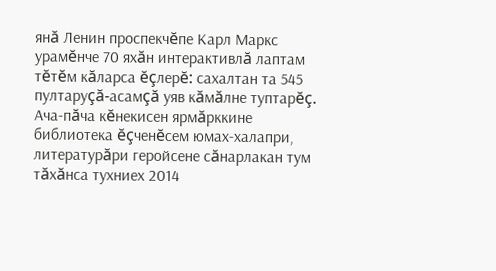янă Ленин проспекчĕпе Карл Маркс урамĕнче 70 яхăн интерактивлă лаптам тĕтĕм кăларса ĕçлерĕ: сахалтан та 545 пултаруçă-асамçă уяв кăмăлне туптарĕç. Ача-пăча кĕнекисен ярмăрккине библиотека ĕçченĕсем юмах-халапри, литературăри геройсене сăнарлакан тум тăхăнса тухниех 2014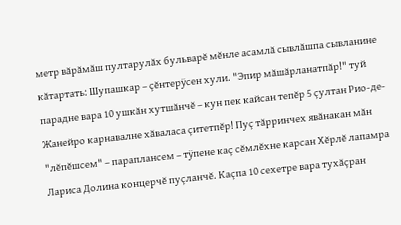метр вăрăмăш пултарулăх бульварĕ мĕнле асамлă сывлăшпа сывланине кăтартать: Шупашкар – çĕнтерÿсен хули. "Эпир мăшăрланатпăр!" туй парадне вара 10 ушкăн хутшăнчĕ – кун пек кайсан тепĕр 5 çултан Рио-де-Жанейро карнавалне хăваласа çитетпĕр! Пуç тăрринчех явăнакан мăн "лĕпĕшсем" – параплансем – тÿпене каç сĕмлĕхне карсан Хĕрлĕ лапамра Лариса Долина концерчĕ пуçланчĕ. Каçпа 10 сехетре вара тухăçран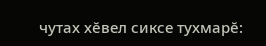чутах хĕвел сиксе тухмарĕ: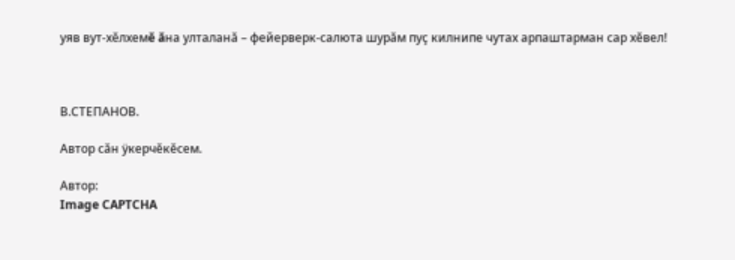уяв вут-хĕлхемĕ ăна улталанă – фейерверк-салюта шурăм пуç килнипе чутах арпаштарман сар хĕвел!



В.СТЕПАНОВ.

Автор сăн ÿкерчĕкĕсем.

Автор:
Image CAPTCHA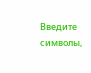Введите символы,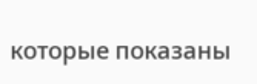которые показаны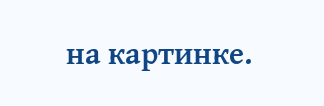на картинке.